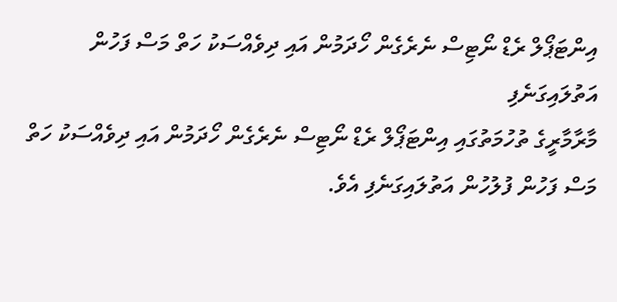އިންޓަޕޯލް ރެޑް ނޯޓިސް ނެރެގެން ހޯދަމުން އައި ދިވެއްސަކު ހަތް މަސް ފަހުން އަތުލައިގަނެފި
މާރާމާރީގެ ތުހުމަތުގައި އިންޓަޕޯލް ރެޑް ނޯޓިސް ނެރެގެން ހޯދަމުން އައި ދިވެއްސަކު ހަތް މަސް ފަހުން ފުލުހުން އަތުލައިގަނެފި އެވެ.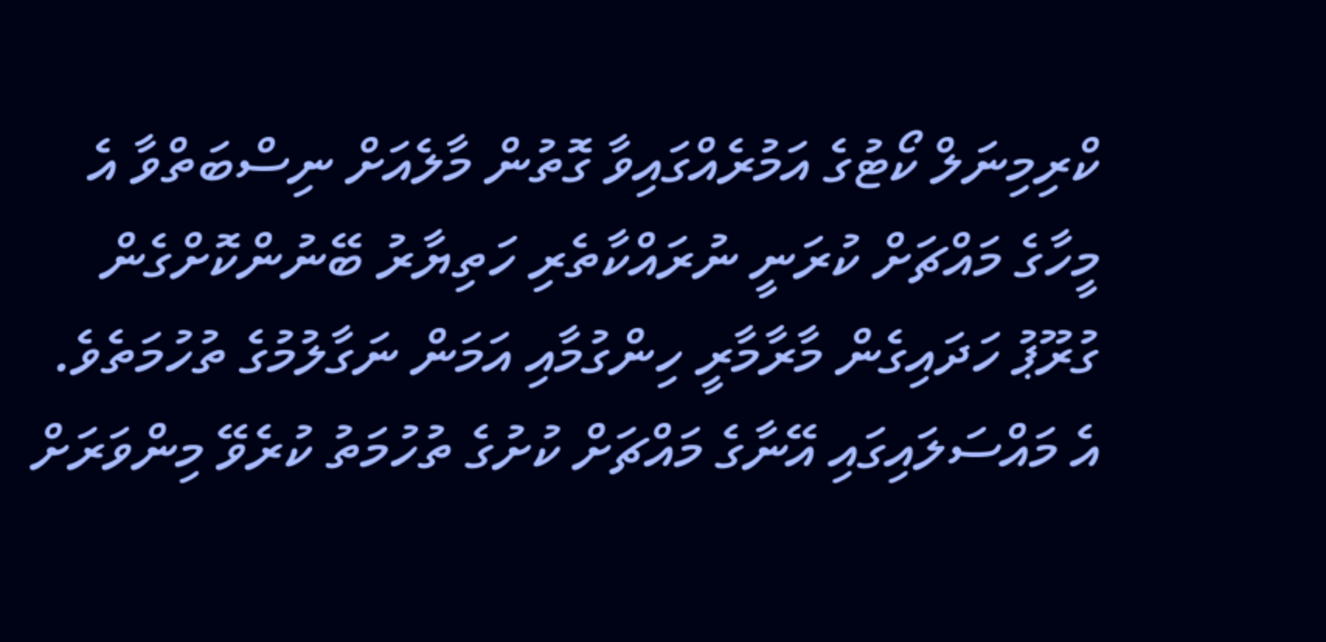ކްރިމިނަލް ކޯޓުގެ އަމުރެއްގައިވާ ގޮތުން މާލެއަށް ނިސްބަތްވާ އެ މީހާގެ މައްޗަށް ކުރަނީ ނުރައްކާތެރި ހަތިޔާރު ބޭނުންކޮށްގެން ގުރޫޕު ހަދައިގެން މާރާމާރީ ހިންގުމާއި އަމަން ނަގާލުމުގެ ތުހުމަތެވެ.
އެ މައްސަލައިގައި އޭނާގެ މައްޗަށް ކުށުގެ ތުހުމަތު ކުރެވޭ މިންވަރަށް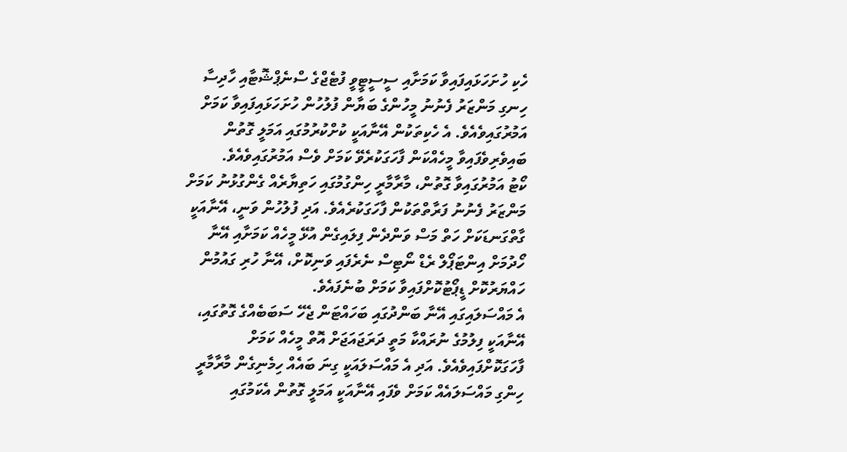ހެކި ހުށަހަޅައިފައިވާ ކަމަށާއި ސީސީޓީވީ ފުޓެޖްގެ ސްނެޕްޝޮޓާއި ހާދިސާ ހިނގި މަންޒަރު ފެނުނު މީހުންގެ ބަޔާން ފުލުހުން ހުށަހަޅައިފައިވާ ކަމަށް އަމުރުގައިވެއެވެ. އެ ހެކިތަކުން އޭނާއަކީ ކުށްކުރުމުގައި އަމަލީ ގޮތުން ބައިވެރިވެފައިވާ މީހެއްކަން ފާހަގަކުރެވޭ ކަމަށް ވެސް އަމުރުގައިވެއެވެ.
ކޯޓު އަމުރުގައިވާ ގޮތުން، މާރާމާރީ ހިންގުމުގައި ހަތިޔާރެއް ގެންގުޅުނު ކަމަށް މަންޒަރު ފެނުނު ފަރާތްތަކުން ފާހަގަކުރެއެވެ. އަދި ފުލުހުން ވަނީ، އޭނާއަކީ ގާތްގަނޑަކަށް ހަތް މަސް ވަންދެން ފިލައިގެން އުޅޭ މީހެއް ކަމަށާއި އޭނާ ހޯދުމަށް އިންޓަޕޯލް ރެޑް ނޯޓިސް ނެރެފައި ވަނިކޮށް، އޭނާ ހުރި ގައުމުން ހައްޔަރުކޮށް ޑީޕޯޓުކޮށްފައިވާ ކަމަށް ބުނެފައެވެ.
އެ މައްސަލައިގައި އޭނާ ބަންދުގައި ބަހައްޓަން ޖެހޭ ސަބަބެއްގެ ގޮތުގައި، އޭނާއަކީ ފިލުމުގެ ނުރައްކާ މަތީ ދަރަޖައަޖަށް އޮތް މީހެއް ކަމަށް ފާހަގަކޮށްފައިވެއެވެ. އަދި އެ މައްސަލައަކީ ގިނަ ބައެއް ހިމެނިގެން މާރާމާރީ ހިންގި މައްސަލައެއް ކަމަށް ވެފައި އޭނާއަކީ އަމަލީ ގޮތުން އެކަމުގައި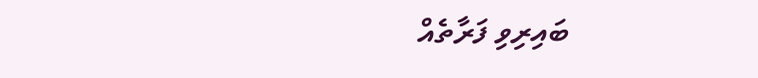ބައިރިވި ފަރާތެއް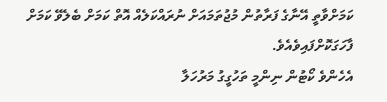ކަމަށްވާތީ އޭނާގެ ފަރާތުން މުޖުތަމައަށް ނުރައްކަލެއް އޮތް ކަމަށް ބެލެވޭ ކަމަށް ފާހަގަކޮށްފައިވެއެވެ.
އެހެންވެ ކޯޓުން ނިންމީ ތަހުގީގު މަރުހަލާ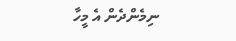ނިމެންދެން އެ މީހާ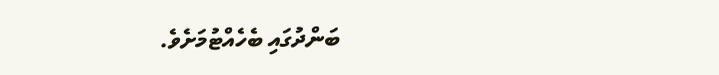ބަންދުގައި ބެހެއްޓުމަށެވެ.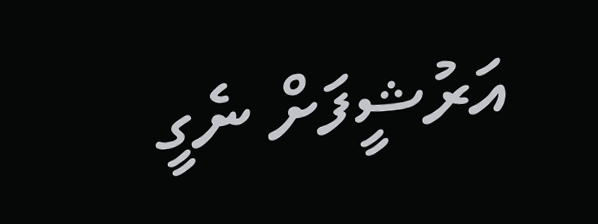އަރުޝީފަށް ނެގީ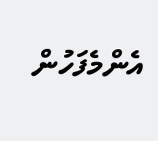އެންމެފަހުން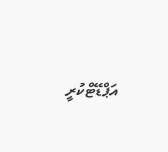އަޕްޑޭޓްކުރީ